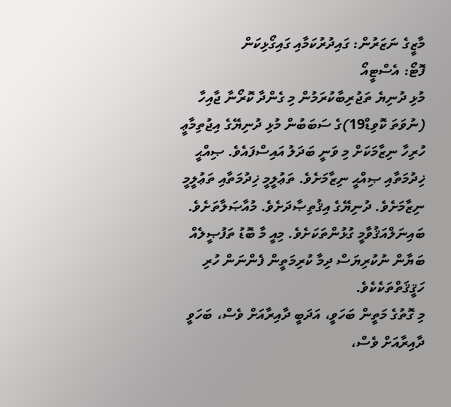މާޒީގެ ނަޒަރުން: ގައިދުރުކަމާއި ގައިގޯޅިކަން
ފޮޓޯ: އެސްޓީއޯ
މުޅި ދުނިޔެ ތަޖުރިބާކުރަމުން މި ގެންދާ ކޮރޯނާ ޖާއިހާ (ނުވަތަ ކޮވިޑް19)ގެ ސަބަބުން މުޅި ދުނިޔޭގެ އިޖުތިމާޢީ ހުރިހާ ނިޒާމަކަށް މި ވަނީ ބަދަލު އައިސްފައެވެ. ޞިއްޙީ ޚިދުމަތާއި ޞިއްޙީ ނިޒާމަށެވެ. ތަޢުލީމީ ޚިދުމަތާއި ތަޢުލީމީ ނިޒާމަށެވެ. ދުނިޔޭގެ އިޤުތިޞާދަށެވެ. މުއާޞަލާތަށެވެ. ބައިނަލްއަޤުވާމީ ގުޅުންތަކަށެވެ. މިއީ މާ ބޮޑު ތަފުޞީލެއް ބަޔާން ނުކުރިޔަސް ދިމާ ކުރިމަތީން ފެންނަން ހުރި ހަޤީޤަތްތަކެކެވެ.
މި ގޮތުގެ މަތީން ބަހަވީ، އަދަބީ ދާއިރާއަށް ވެސް، ބަހަވީ ދާއިރާއަށް ވެސް،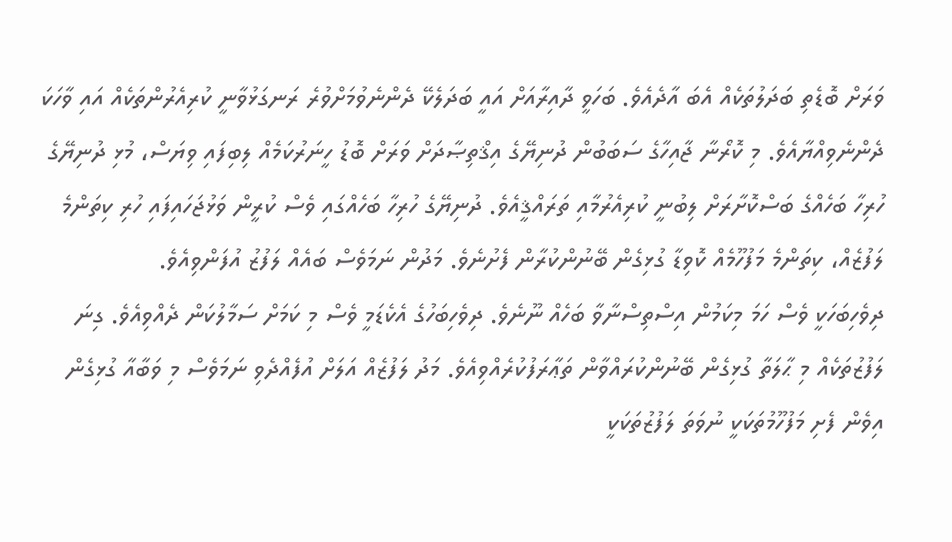ވަރަށް ބޮޑެތި ބަދަލުތަކެއް އެބަ އާދެއެވެ. ބަހަވީ ދާއިރާއަށް އައީ ބަދަލެކޭ ދެންނެވުމަށްވުރެ ރަނގަޅުވާނީ ކުރިއެރުންތަކެއް އައި ވާހަކަ ދެންނެވިއްޔާއެވެ. މި ކޮރޯނާ ޖާއިހާގެ ސަބަބުން ދުނިޔޭގެ އިޤްތިޞާދަށް ވަރަށް ބޮޑު ހީނަރުކަމެއް ލިބިފައި ވިޔަސް، މުޅި ދުނިޔޭގެ ހުރިހާ ބަހެއްގެ ބަސްކޮށާރަށް ލިބުނީ ކުރިއެރުމާއި ތަރައްޤީއެވެ. ދުނިޔޭގެ ހުރިހާ ބަހެއްގައި ވެސް ކުރީން ވަޅުޖަހައިފައި ހުރި ކިތަންމެ ލަފުޒެއް، ކިތަންމެ މަފުހޫމެއް ކޮވިޑާ ގުޅިގެން ބޭނުންކުރާން ފެށުނެވެ. މަދުން ނަމަވެސް ބައެއް ލަފުޒު އުފަންވިއެވެ.
ދިވެހިބަހަކީ ވެސް ހަމަ މިކަމުން އިސްތިސްނާވާ ބަހެއް ނޫނެވެ. ދިވެހިބަހުގެ އެކެޑަމީ ވެސް މި ކަމަށް ސަމާލުކަން ދެއްވިއެވެ. ގިނަ ލަފުޒުތަކެއް މި ޙާލަތާ ގުޅިގެން ބޭނުންކުރައްވާން ތަޢާރަފުކުރެއްވިއެވެ. މަދު ލަފުޒެއް އަލަށް އުފެއްދެވި ނަމަވެސް މި ވަބާއާ ގުޅިގެން އިވެން ފެށި މަފުހޫމުތަކަކީ ނުވަތަ ލަފުޒުތަކަކީ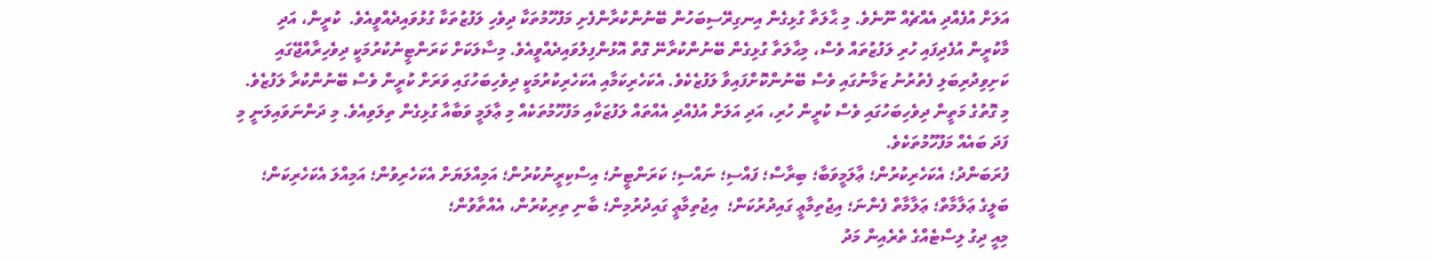އަލަށް އުފެއްދި އެއްޗެއް ނޫނެވެ. މި ޙާލަތާ ގުޅިގެން އިނގިރޭސިބަހުން ބޭނުންކުރާންފެށި މަފުހޫމުތަކާ ދިވެހި ލަފުޒުތަކާ ގުޅުވައިދެއްވީއެވެ.  ކުރީން، އަދި މާކުރީން އުފެދިފައި ހުރި ލަފުޒުތައް ވެސް، މިޙާލަތާ ގުޅިގެން ބޭނުންކުރާނޭ ގޮތް އޮޅުންފިލުވައިދެއްވީއެވެ. މިސާލަކަށް ކަރަންޓީނުކުރުމަކީ ދިވެހިރާއްޖޭގައި ކަށިވިދުރިބަލި ފެތުރުނު ޒަމާނުގައި ވެސް ބޭނުންކޮށްފައިވާ ލަފުޒެކެވެ. އެކަހެރިކަމާއި އެކަހެރިކުރުމަކީ ދިވެހިބަހުގައި ވަރަށް ކުރީން ވެސް ބޭނުންކުރާ ލަފުޒެވެ. މި ގޮތުގެ މަތީން ދިވެހިބަހުގައި ވެސް ކުރީން ހުރި، އަދި އަލަށް އުފެއްދި އެއްތައް ލަފުޒަކާއި މަފުހޫމުތަކެއް މި ޢާލަމީ ވަބާއާ ގުޅިގެން ތިލަވިއެވެ. މި ދަންނަވައިލަނީ މި ފަދަ ބައެއް މަފުހޫމުތަކެވެ.
ފުރަބަންދު؛ އެކަހެރިކުރުން؛ ޢާލަމީވަބާ؛ ބިރާސް؛ ފައްސި؛ ނައްސި؛ ކަރަންޓީނު؛ އިސްކިރީނުކުރުން؛ އަމިއްލަޔަށް އެކަހެރިވުން؛ އަމިއްލަ އެކަހެރިކަން؛ ބަލީގެ ޢަލާމާތް؛ ޢަލާމާތް ފެންނަ؛ އިޖުތިމާޢީ ގައިދުރުކަން؛  އިޖުތިމާޢީ ގައިދުރުމިން؛ ބާނި ތިރިކުރުން، އެއްތާވުން؛
މިއީ ދިގު ލިސްޓެއްގެ ތެރެއިން މަދު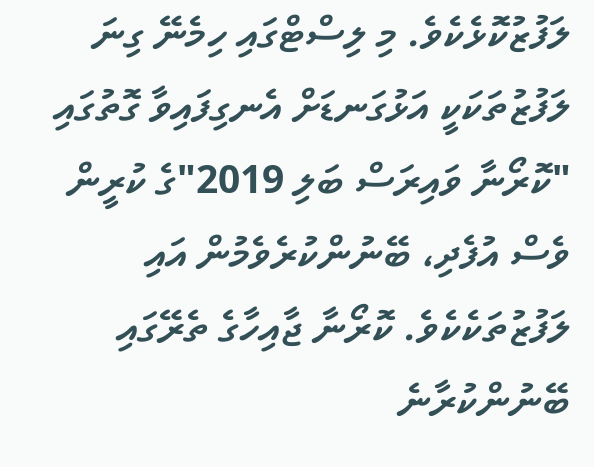ލަފުޒުކޮޅެކެވެ. މި ލިސްޓްގައި ހިމެނޭ ގިނަ ލަފުޒުތަކަކީ އަޅުގަނޑަށް އެނގިފައިވާ ގޮތުގައި "ކޮރޯނާ ވައިރަސް ބަލި 2019"ގެ ކުރީން ވެސް އުފެދި، ބޭނުންކުރެވެމުން އައި ލަފުޒުތަކެކެވެ. ކޮރޯނާ ޖާއިހާގެ ތެރޭގައި ބޭނުންކުރާނެ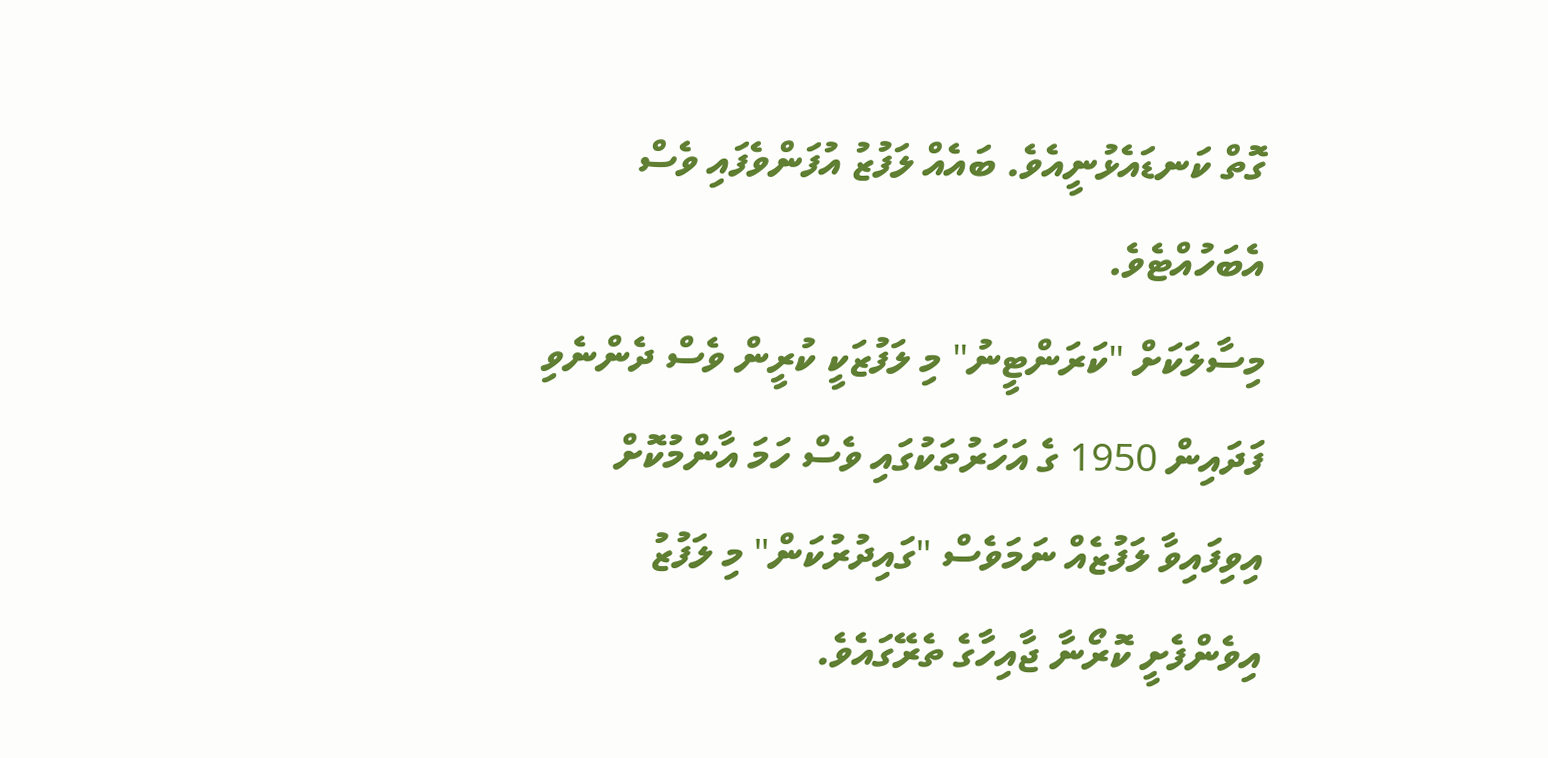ގޮތް ކަނޑައެޅުނީއެވެ. ބައެއް ލަފުޒު އުފަންވެފައި ވެސް އެބަހުއްޓެވެ.
މިސާލަކަށް "ކަރަންޓީނު" މި ލަފުޒަކީ ކުރީން ވެސް ދެންނެވި ފަދައިން 1950 ގެ އަހަރުތަކުގައި ވެސް ހަމަ އާންމުކޮށް އިވިފައިވާ ލަފުޒެއް ނަމަވެސް "ގައިދުރުކަން" މި ލަފުޒު އިވެންފެށީ ކޮރޯނާ ޖާއިހާގެ ތެރޭގައެވެ.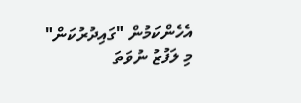އެހެންކަމުން "ގައިދުރުކަން" މި ލަފުޒު ނުވަތަ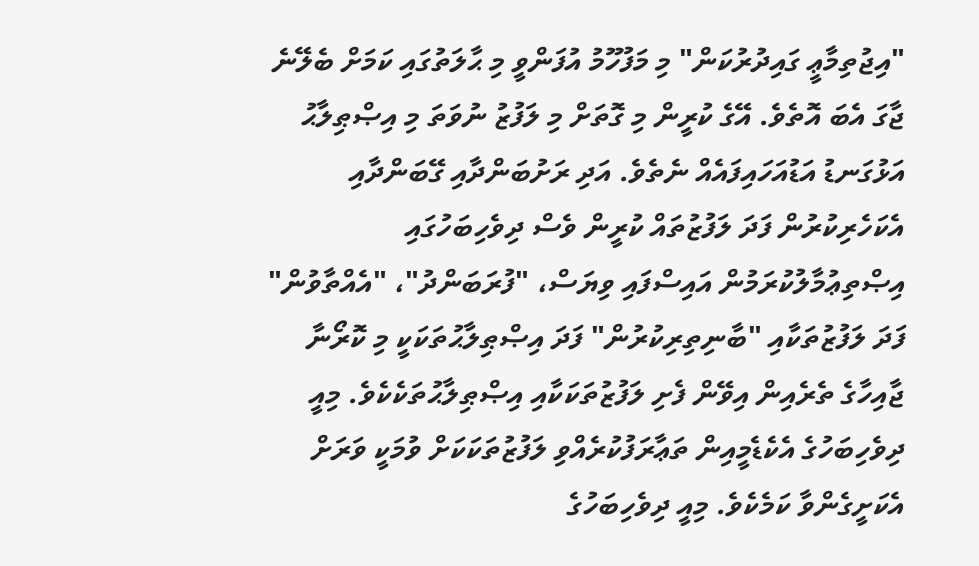"އިޖުތިމާޢީ ގައިދުރުކަން" މި މަފުހޫމު އުފަންވީ މި ޙާލަތުގައި ކަމަށް ބެލޭނެ ޖާގަ އެބަ އޮތެވެ. އޭގެ ކުރީން މި ގޮތަށް މި ލަފުޒު ނުވަތަ މި އިޞްޠިލާޙު އަޅުގަނޑު އަޑުއަހައިފައެއް ނެތެވެ. އަދި ރަށުބަންދާއި ގޭބަންދާއި އެކަހެރިކުރުން ފަދަ ލަފުޒުތައް ކުރީން ވެސް ދިވެހިބަހުގައި އިޞްތިޢުމާލުކުރަމުން އައިސްފައި ވިޔަސް، "ފުރަބަންދު"، "އެއްތާވުން" ފަދަ ލަފުޒުތަކާއި "ބާނިތިރިކުރުން" ފަދަ އިޞްޠިލާޙުތަކަކީ މި ކޮރޯނާ ޖާއިހާގެ ތެރެއިން އިވޭން ފެށި ލަފުޒުތަކަކާއި އިޞްޠިލާޙުތަކެކެވެ. މިއީ ދިވެހިބަހުގެ އެކެޑެމީއިން ތަޢާރަފުކުރެއްވި ލަފުޒުތަކަކަށް ވުމަކީ ވަރަށް އެކަށީގެންވާ ކަމެކެވެ. މިއީ ދިވެހިބަހުގެ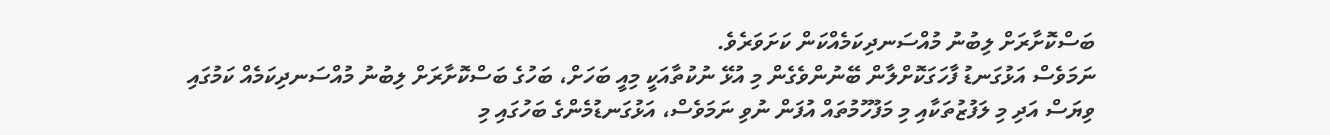ބަސްކޮށާރަށް ލިބުނު މުއްސަނދިކަމެއްކަން ކަށަވަރެވެ.
ނަމަވެސް އަޅުގަނޑު ފާހަގަކޮށްލާން ބޭނުންވެގެން މި އުޅޭ ނުކުތާއަކީ މިއީ ބަހަށް، ބަހުގެ ބަސްކޮށާރަށް ލިބުނު މުއްސަނދިކަމެއް ކަމުގައި ވިޔަސް އަދި މި ލަފުޒުތަކާއި މި މަފުހޫމުތައް އުފަން ނުވި ނަމަވެސް، އަޅުގަނޑުމެންގެ ބަހުގައި މި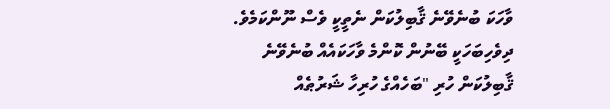ވާހަކަ ބުނެވޭނެ ޤާބިލުކަން ނެތީކީ ވެސް ނޫންކަމެވެ. ދިވެހިބަހަކީ ބޭނުން ކޮންމެ ވާހަކައެއް ބުނެވޭނެ ޤާބިލުކަން ހުރި "ބަހެއްގެ ހުރިހާ ޝަރުޠެއް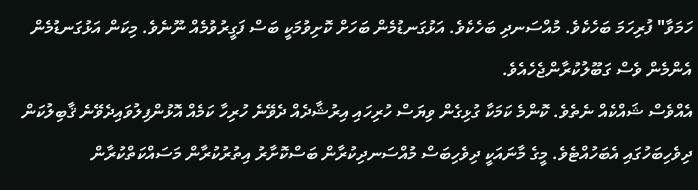ހަމަވާ" ފުރިހަމަ ބަހެކެވެ. މުއްސަނދި ބަހެކެވެ. އަޅުގަނޑުމެން ބަހަށް ކޮށިވުމަކީ ބަސް ފަގީރުވުމެއް ނޫނެވެ. މިކަން އަޅުގަނޑުމެން އެންމެން ވެސް ގަބޫލުކުރާންޖެހެއެވެ.
އެއްވެސް ޝައްކެއް ނެތެވެ. ކޮންމެ ކަމަކާ ގުޅިގެން ވިޔަސް ހުރިހައި އިރުޝާދެއް ދެވޭނެ ހުރިހާ ކަމެއް އޮޅުންފިލުވައިދެވޭނެ ޤާބިލުކަން ދިވެހިބަހުގައި އެބަހުއްޓެވެ. މީގެ މާނައަކީ ދިވެހިބަސް މުއްސަނދިކުރާން ބަސްކޮށާރު އިތުރުކުރާން މަސައްކަތްކުރާން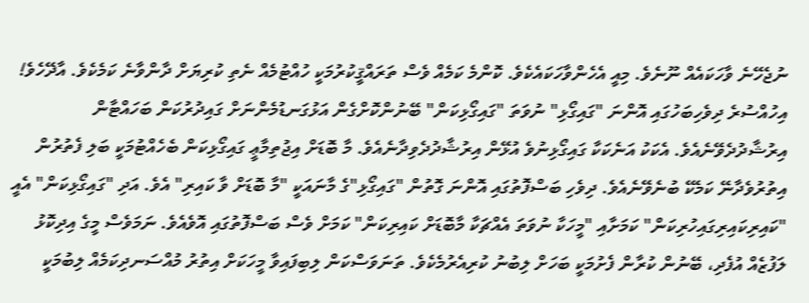ނުޖެހޭނެ ވާހަކައެއް ނޫނެވެ. މިއީ އެހެންވާހަކައެކެވެ. ކޮންމެ ކަމެއް ވެސް ތަރައްޤީކުރުމަކީ ހުއްޓުމެއް ނެތި ކުރިޔަށް ދާންވާނެ ކަމެކެވެ. އާދޭހެވެ! އިހުއްސުރެ ދިވެހިބަހުގައި އޮންނަ "ގައިގޯޅި" ނުވަތަ "ގައިގޯޅިކަން" ބޭނުންކޮށްގެން އަޅުގަނޑުމެންނަށް ގައިދުރުކަން ބަހައްޓާން އިރުޝާދުދެވޭނެއެވެ. އެކަކު އަނެކަކާ ގައިގޯޅިނުވެ އުޅޭން އިރުޝާދުދެވިދާނެއެވެ. މާ ބޮޑަށް އިޖުތިމާޢީ ގައިގޯޅިކަން ބެހެއްޓުމަކީ ބަލި ފެތުރުން އިތުރުވެދާނޭ ކަމެކޭ ބުނެވޭނެއެވެ. ދިވެހި ބަސްފޮތުގައި އޮންނަ ގޮތުން "ގައިގޯޅި"ގެ މާނައަކީ "މާ ބޮޑަށް ވާ ކައިރި" އެވެ. އަދި "ގައިގޯޅިކަން" އެއީ "ކައިރިކައިރިގައިހުރިކަން" ކަމަށާއި "މީހަކާ ނުވަތަ އެއްޗަކާ މާބޮޑަށް ކައިރިކަން" ކަމަށް ވެސް ބަސްފޮތުގައި އޮވެއެވެ. ނަމަވެސް މީގެ އިދިކޮޅު ލަފުޒެއް އުފެދި، ބޭނުން ކުރާން ފެށުމަކީ ބަހަށް ލިބުނު ކުރިއެރުމެކެވެ. ތަނަވަސްކަން ލިބިފައިވާ މީހަކަށް އިތުރު މުއްސަނދިކަމެއް ލިބުމަކީ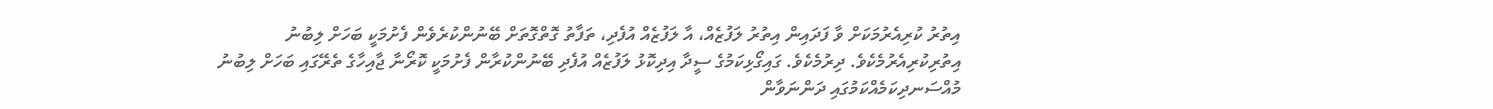އިތުރު ކުރިއެރުމަކަށް ވާ ފަދައިން އިތުރު ލަފުޒެއް، އާ ލަފުޒެއް އުފެދި، ތަފާތު ގޮތްގޮތަށް ބޭނުންކުރެވެން ފެށުމަކީ ބަހަށް ލިބުނު އިތުރިކުރިއެރުމެކެވެ. ދިރުމެކެވެ. ގައިގޯޅިކަމުގެ ސީދާ އިދިކޮޅު ލަފުޒެއް އުފެދި ބޭނުންކުރާން ފެށުމަކީ ކޮރޯނާ ޖާއިހާގެ ތެރޭގައި ބަހަށް ލިބުނު މުއްސަނދިކަމެއްކަމުގައި ދަންނަވާން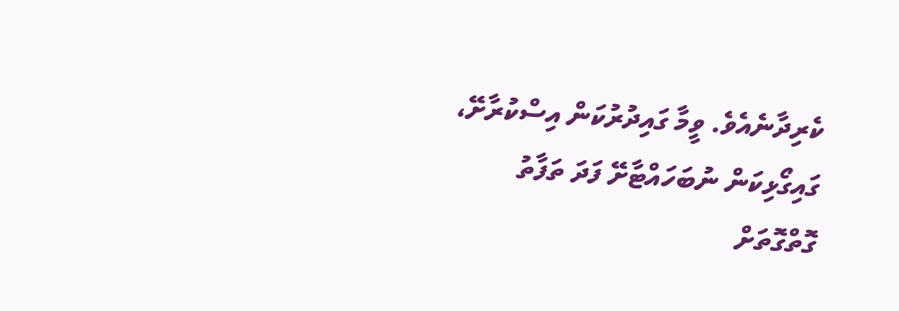ކެރިދާނެއެވެ. ވީމާ ގައިދުރުކަން އިސްކުރާށޭ، ގައިގޯޅިކަން ނުބަހައްޓާށޭ ފަދަ ތަފާތު ގޮތްގޮތަށް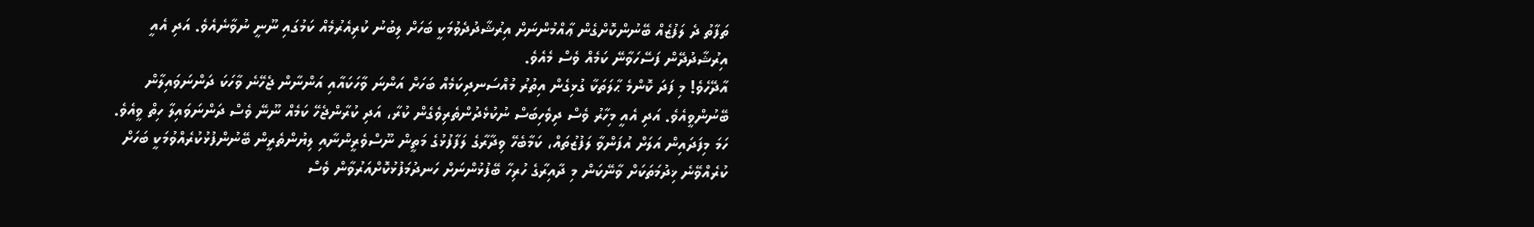ތަފާތު ދެ ލަފުޒެއް ބޭނުންކޮށްގެން ޢާއްމުންނަށް އިރުޝާދުދެވުމަކީ ބަހަށް ލިބުނު ކުރިއެރުމެއް ކަމުގައި ނޫނީ ނުވާނެއެވެ. އަދި އެއީ އިރުޝާދުދޭން ފަސޭހަވާނޭ ކަމެއް ވެސް މެއެވެ.
އާދޭހެވެ! މި ފަދަ ކޮންމެ ޙާލަތަކާ ގުޅިގެން އިތުރު މުއްސަނދިކަމެއް ބަހަށް އަންނަ ވާހަކައާއި އަންނާން ޖެހޭނެ ވާހަކަ ދަންނަވައިލާން ބޭނުންވީއެވެ. އަދި އެއީ މިހާރު ވެސް ދިވެހިބަސް ނުކުޅެދުންތެރިވެގެން ކުރާ، އަދި ކުރާންޖެހޭ ކަމެއް ނޫނޭ ވެސް ދަންނަވައިލާ ހިތް ވީއެވެ. ހަމަ މިފަދައިން އަލަށް އުފަންވާ ލަފުޒުތައް، ކަމާބެހޭ ވިދާރާގެ ލަފާފުޅުގެ މަތީން ނޫސްވެރީންނާއި ލިޔުންތެރީން ބޭނުންފުޅުކުރެއްވުމަކީ ބަހަށް ކުރެއްވޭނެ ޚިދުމަތަކަށް ވާނޭކަން މި ދާއިރާގެ ހުރިހާ ބޭފުޅުންނަށް ހަނދުމަފުޅުކޮށްއަރުވާން ވެސް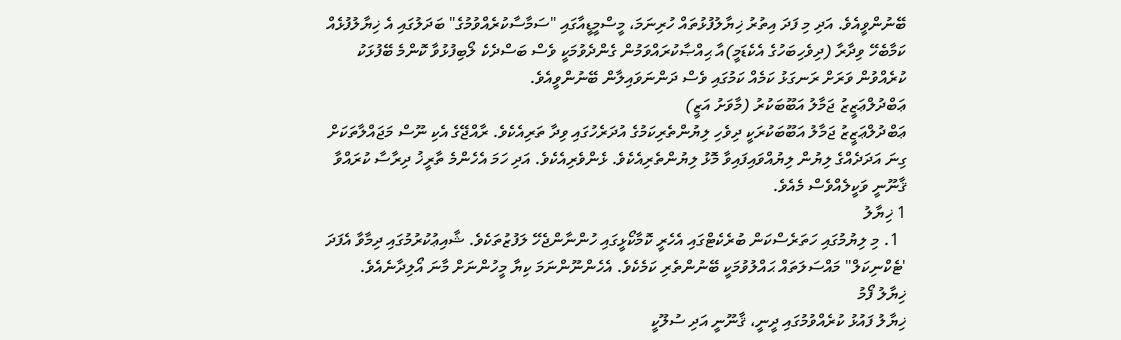ބޭނުންވީއެވެ. އަދި މި ފަދަ އިތުރު ޚިޔާލުފުޅުތައް ހުރިނަމަ، މީސްމީޑީއާގައި "ސަމާސާކުރެއްވުމުގެ" ބަދަލުގައި އެ ޚިޔާލުފުޅެއް ކަމާބެހޭ ވިދާރާ (ދިވެހިބަހުގެ އެކެޑަމީ)އާ ޙިއްޞާކުރައްވަމުން ގެންދެވުމަކީ ވެސް ބަސްދެކެ ލޯބިފުޅުވާ ކޮންމެ ބޭފުޅަކު ކުރެއްވުން ވަރަށް ރަނގަޅު ކަމެއް ކަމުގައި ވެސް ދަންނަވައިލާން ބޭނުންވީއެވެ.
ޢަބްދުލްޢަޒީޒު ޖަމާލު އަބޫބަކުރު (މާވަށު އަޒީ)
ޢަބްދުލްޢަޒީޒު ޖަމާލު އަބޫބަކުރަކީ ދިވެހި ލިޔުންތެރިކަމުގެ އުދަރެހުގައި ވިދާ ތަރިއެކެވެ. ރާއްޖޭގެ އެކި ނޫސް މަޖައްލާތަކަށް ގިނަ އަދަދެއްގެ ލިޔުން ލިޔުއްވައިފައިވާ މޮޅު ލިޔުންތެރިއެކެވެ. ޅެންވެރިއެކެވެ. އަދި ހަމަ އެހެންމެ ތާރީޚު ދިރާސާ ކުރައްވާ ޤާނޫނީ ވަކީލެއްވެސް މެއެވެ.
1 ޚިޔާލު
  1. މި ލިޔުމުގައި ހަތަރެސްކަން ބުރެކެޓްގައި އެހެރީ ކޮމާކޯޅީގައި ހުންނާންޖެހޭ ލަފުޒުތަކެވެ. ޝާއިޢުކުރުމުގައި ދިމާވާ އެފަދަ 'ޓެކްނިކަލް" މައްސަލަތައް ޙައްލުވުމަކީ ބޭނުންތެރި ކަމެކެވެ. އެހެންނޫންނަމަ ކިޔާ މީހުންނަށް މާނަ އޯލިދާނެއެވެ.
ޚިޔާލު ފޯމު
ޚިޔާލު ފައުޅު ކުރެއްވުމުގައި ދީނީ، ޤާނޫނީ އަދި ސުލޫކީ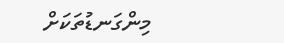މިންގަނޑުތަކަށް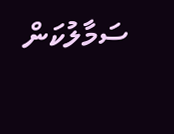ސަމާލުކަން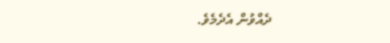ދެއްވުން އެދެމެވެ.